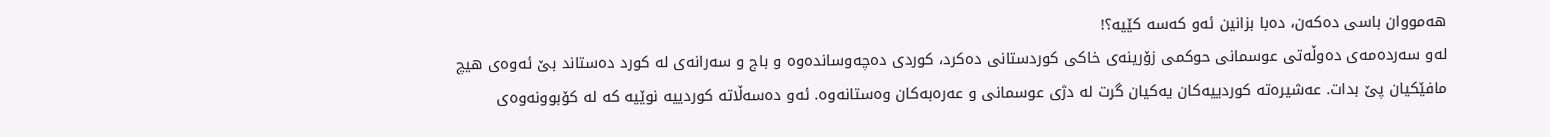هەمووان باسی دەکەن، دەبا بزانین ئەو کەسە کێیە؟!
لەو سەردەمەی دەوڵەتی عوسمانی حوکمی زۆرینەی خاکی کوردستانی دەکرد، کوردی دەچەوساندەوە و باج و سەرانەی لە کورد دەستاند بێ ئەوەی هیچ مافێکیان پێ بدات. عەشیرەتە کوردییەکان یەکیان گرت لە دژی عوسمانی و عەرەبەکان وەستانەوە. ئەو دەسەڵاتە کوردییە نوێیە کە لە کۆبوونەوەی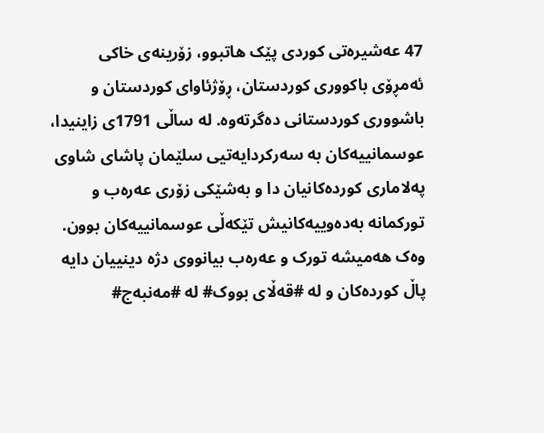47 عەشیرەتی کوردی پێک هاتبوو، زۆرینەی خاکی ئەمڕۆی باکووری کوردستان، ڕۆژئاوای کوردستان و باشووری کوردستانی دەگرتەوە. لە ساڵی 1791ی زاینیدا، عوسمانییەکان بە سەرکردایەتیی سلێمان پاشای شاوی پەلاماری کوردەکانیان دا و بەشێکی زۆری عەرەب و تورکمانە بەدەوییەکانیش تێکەڵی عوسمانییەکان بوون. وەک هەمیشە تورک و عەرەب بیانووی دژە دینییان دایە پاڵ کوردەکان و لە #قەڵای بووک# لە #مەنبەج#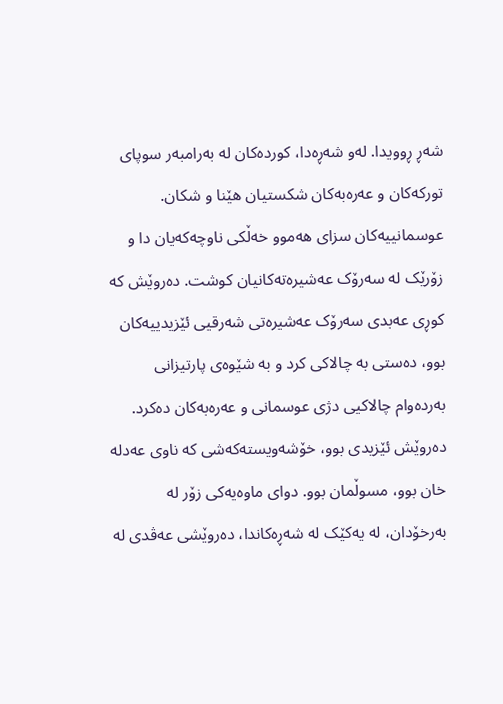شەڕ ڕوویدا. لەو شەڕەدا، کوردەکان لە بەرامبەر سوپای تورکەکان و عەرەبەکان شکستیان هێنا و شکان. عوسمانییەکان سزای هەموو خەڵکی ناوچەکەیان دا و زۆرێک لە سەرۆک عەشیرەتەکانیان کوشت. دەروێش کە کوڕی عەبدی سەرۆک عەشیرەتی شەرقیی ئێزیدییەکان بوو، دەستی بە چالاکی کرد و بە شێوەی پارتیزانی بەردەوام چالاکیی دژی عوسمانی و عەرەبەکان دەکرد. دەروێش ئێزیدی بوو، خۆشەویستەکەشی کە ناوی عەدلە خان بوو، مسوڵمان بوو. دوای ماوەیەکی زۆر لە بەرخۆدان، لە یەکێک لە شەڕەکاندا، دەروێشی عەڤدی لە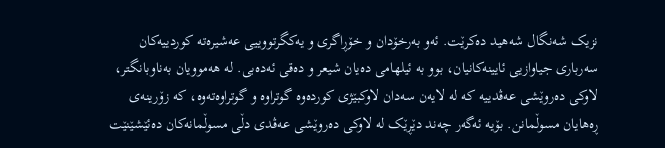نزیک شەنگال شەهید دەکرێت. ئەو بەرخۆدان و خۆڕاگری و یەکگرتووییی عەشیرەتە کوردییەکان سەرباری جیاوازیی ئایینەکانیان، بوو بە ئیلهامی دەیان شیعر و دەقی ئەدەبی. لە هەموویان بەناوبانگتر، لاوکی دەروێشی عەڤدییە کە لە لایەن سەدان لاوکبێژی کوردەوە گوتراوە و گوتراوەتەوە، کە زۆرینەی ڕەهایان مسوڵمانن. بۆیە ئەگەر چەند دێڕێک لە لاوکی دەروێشی عەڤدی دڵی مسوڵمانەکان دەئێشێنێت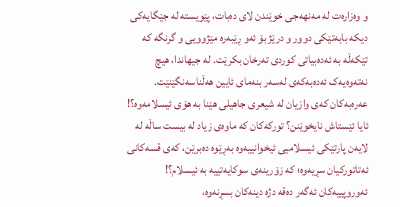و وەزارەت لە مەنهەجی خوێندن لای دەبات، پێویستە لە جێگایەکی دیکە بابەتێکی دوور و درێژ بۆ ئەو ڕێبەرە مێژوویی و گرنگە کە تێکەڵە بە ئەدەبیاتی کوردی تەرخان بکرێت. لە جیهاندا، هیچ نەتەوەیەک ئەدەبەکەی لەسەر بنەمای ئایین هەڵناسەنگێنێت. عەرەبەکان کەی وازیان لە شیعری جاهیلی هێنا بە هۆی ئیسلامەوە؟! ئایا ئێستاش نایخوێنن؟ تورکەکان کە ماوەی زیاد لە بیست ساڵە لە لایەن پارتێکی ئیسلامیی ئیخوانییەوە بەڕێوە دەبرێن، کەی قسەکانی ئەتاتورکیان سڕیەوە؛ کە زۆرینەی سوکایەتییە بە ئیسلام؟! ئەوروپییەکان ئەگەر دەقە دژە دینەکان بسڕنەوە،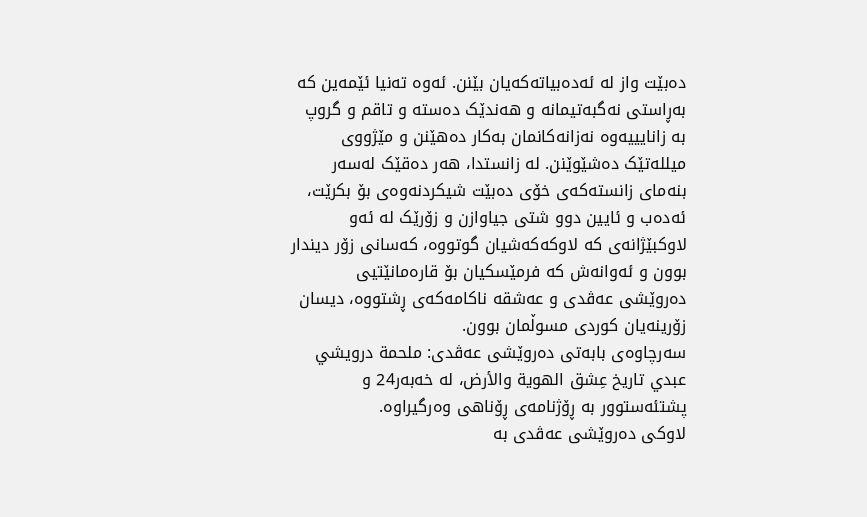دەبێت واز لە ئەدەبیاتەکەیان بێنن. ئەوە تەنیا ئێمەین کە بەڕاستی نەگبەتیمانە و هەندێک دەستە و تاقم و گروپ بە زانایییەوە نەزانەکانمان بەکار دەهێنن و مێژووی میللەتێک دەشێوێنن. لە زانستدا، هەر دەقێک لەسەر بنەمای زانستەکەی خۆی دەبێت شیکردنەوەی بۆ بکرێت، ئەدەب و ئایین دوو شتی جیاوازن و زۆرێک لە ئەو لاوکبێژانەی کە لاوکەکەشیان گوتووە، کەسانی زۆر دیندار بوون و ئەوانەش کە فرمێسکیان بۆ قارەمانێتیی دەروێشی عەڤدی و عەشقە ناکامەکەی ڕشتووە، دیسان زۆرینەیان کوردی مسوڵمان بوون.
سەرچاوەی بابەتی دەروێشی عەڤدی: ملحمة درويشي عبدي تاريخ عِشق الهوية والأرض، لە خەبەر24 و پشتئەستوور بە ڕۆژنامەی ڕۆناهی وەرگیراوە.
لاوکی دەروێشی عەڤدی بە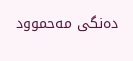دەنگی مەحموود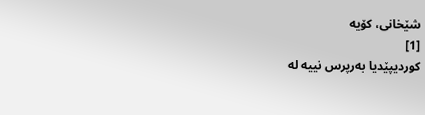شێخانی، کۆیە
[1]
کوردیپێدیا بەرپرس نییە لە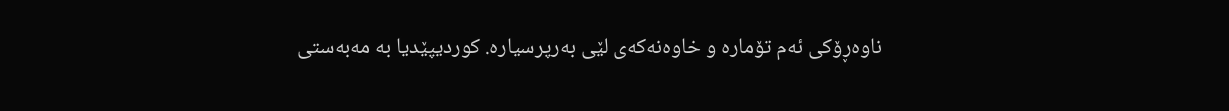ناوەڕۆکی ئەم تۆمارە و خاوەنەکەی لێی بەرپرسیارە. کوردیپێدیا بە مەبەستی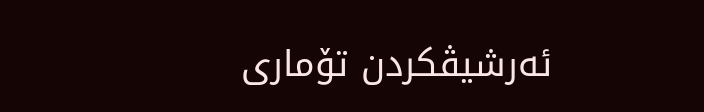ئەرشیڤکردن تۆماری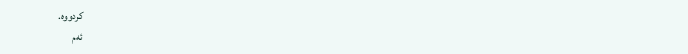کردووە.
ئەم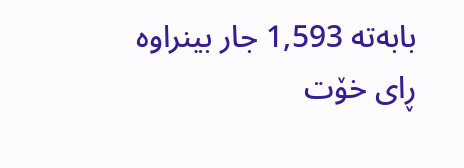بابەتە 1,593 جار بینراوە
ڕای خۆت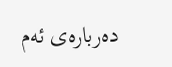دەربارەی ئەم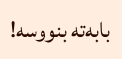بابەتە بنووسە!